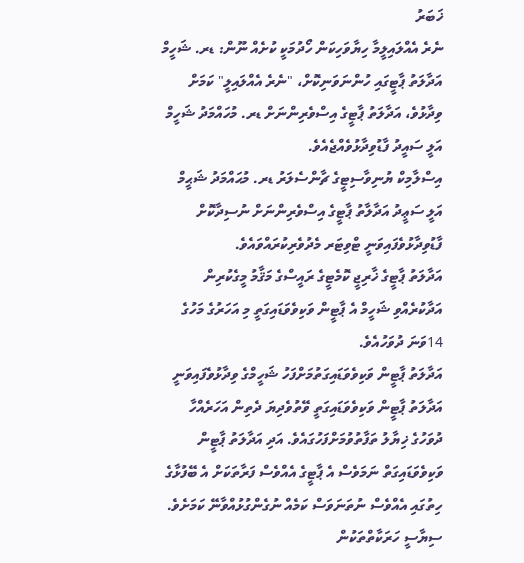ޚަބަރު
ނެރެ އެއްލައިލީމާ ހިޔާވަހިކަން ހޯދުމަކީ ކުށެއް ނޫން: ޑރ. ޝަހީމް
އަދާލަތު ޕާޓީގައި ހުންނަވަނިކޮށް، "ނެރެ އެއްލައިލީ" ކަމަށް ވިދާޅުވެ، އަދާލަތު ޕާޓީގެ އިސްވެރިންނަށް ޑރ. މުހައްމަދު ޝަހީމް އަލީ ސައީދު ފާޑުވިދާޅުވެއްޖެއެވެ.
އިސްލާމިކް ޔުނިވާސިޓީގެ ޗާންސެލަރު ޑރ. މުޙައްމަދު ޝަޙީމް އަލީ ސަޢީދު އަދާލާތު ޕާޓީގެ އިސްވެރިންނަށް ނުސިދާކޮށް ފާޑުވިދާޅުވެފައިވަނީ ޓްވިޓަރ މެދުވެރިކުރައްވައެވެ.
އަދާލަތު ޕާޓީގެ ޚާރިޖީ ކޮމެޓީގެ ރައީސްގެ މަޤާމު މީގެކުރިން އަދާކުރެއްވި ޝަހީމް އެ ޕާޓީން ވަކިވެވަޑައިގަތީ މި އަހަރުގެ މަހުގެ 14ވަނަ ދުވަހުއެވެ.
އަދާލަތު ޕާޓީން ވަކިވެވަޑައިގަތުމަށްފަހު ޝަހީމްގެ ވިދާޅުވެފައިވަނީ އަދާލަތު ޕާޓީން ވަކިވެވަޑައިގަތީ ވޭތުވެދިޔަ ދެތިން އަހަރެއްހާ ދުވަހުގެ ޚިޔާލު ތަފާތުވުމަށްފަހުގައެވެ. އަދި އަދާލަތު ޕާޓީން ވަކިވެވަޑައިގަތް ނަމަވެސް އެ ޕާޓީގެ އެއްވެސް ފަރާތަކަށް އެ ބޭފުޅާގެ ހިތުގައި އެއްވެސް ނުތަނަވަސް ކަމެއް ނުގެންގުޅުއްވާނޭ ކަމަށެވެ.
ސިޔާސީ ހަރަކާތްތަކުން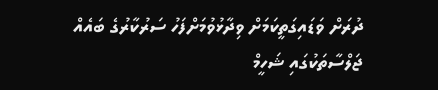ދުރަށް ވަޑައިގަތީކަމަށް ވިދާޅުވުމަށްފަހު ސަރުކާރުގެ ބައެއް ޖަލްސާތަކުގައި ޝަހީމް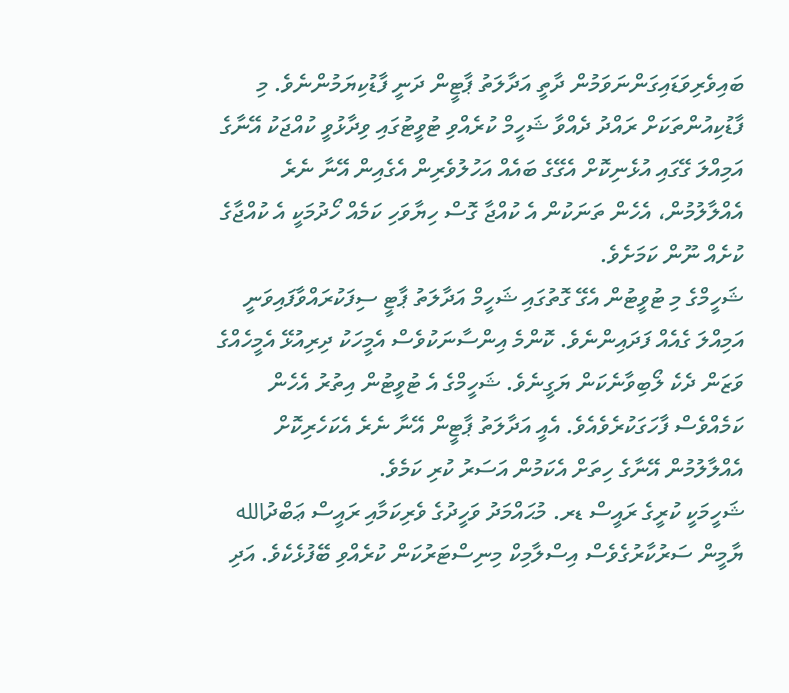ބައިވެރިވަޑައިގަންނަވަމުން ދާތީ އަދާލަތު ޕާޓީން ދަނީ ފާޑުކިޔަމުންނެވެ. މި ފާޑުކިއުންތަކަށް ރައްދު ދެއްވާ ޝަހީމް ކުރެއްވި ޓުވީޓުގައި ވިދާޅުވީ ކުއްޖަކު އޭނާގެ އަމިއްލަ ގޭގައި އުޅެނިކޮށް އެގޭގެ ބައެއް އަހުލުވެރިން އެގެއިން އޭނާ ނެރެ އެއްލާލުމުން، އެހެން ތަނަކުން އެ ކުއްޖާ ގޮސް ހިޔާވަހި ކަމެއް ހޯދުމަކީ އެ ކުއްޖާގެ ކުށެއް ނޫން ކަމަށެވެ.
ޝަހީމްގެ މި ޓުވީޓުން އެގޭ ގޮތުގައި ޝަހީމް އަދާލަތު ޕާޓީ ސިފަކުރައްވާފައިވަނީ އަމިއްލަ ގެއެއް ފަދައިންނެވެ. ކޮންމެ އިންސާނަކުވެސް އެމީހަކު ދިރިއުޅޭ އެމީހެއްގެ ވަޒަން ދެކެ ލޯބިވާނެކަން ޔަގީނެވެ. ޝަހީމްގެ އެ ޓުވީޓުން އިތުރު އެހެން ކަމެއްވެސް ފާހަގަކުރެވެއެވެ. އެއީ އަދާލަތު ޕާޓީން އޭނާ ނެރެ އެކަހެރިކޮށް އެއްލާލުމުން އޭނާގެ ހިތަށް އެކަމުން އަސަރު ކުރި ކަމެވެ.
ޝަހީމަކީ ކުރީގެ ރައީސް ޑރ. މުޙައްމަދު ވަހީދުގެ ވެރިކަމާއި ރައީސް ޢަބްދުالله  ޔާމީން ސަރުކާރުގެވެސް އިސްލާމިކް މިނިސްޓަރުކަން ކުރެއްވި ބޭފުޅެކެވެ. އަދި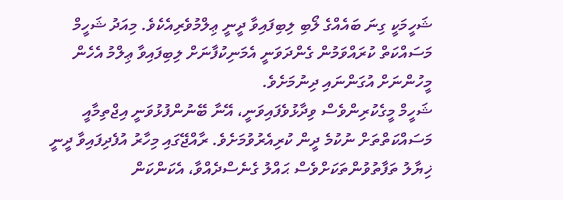ޝަހީމަކީ ގިނަ ބައެއްގެ ލޯބި ލިބިފައިވާ ދީނީ ޢިލްމުވެރިއެކެވެ. މިއަދު ޝަހީމް މަސައްކަތް ކުރައްވަމުން ގެންދަވަނީ އެމަނިކުފާނަށް ލިބިފައިވާ ޢިލްމު އެހެން މީހުންނަށް އުގަންނައި ދިނުމަށެވެ.
ޝަހީމް މީގެކުރިންވެސް ވިދާޅުވެފައިވަނީ، އޭނާ ބޭނުންފުޅުވަނީ އިޖްތިމާއީ މަސައްކަތްތަށް ނުކުމެ ދީން ކުރިއެރުވުމަށެވެ. ރާއްޖޭގައި މިހާރު އުފެދިފައިވާ ދީނީ ޚިޔާލު ތަފާތުވުންތަކަށްވެސް ޙައްލު ގެނެސްދެއްވާ، އެކަންކަން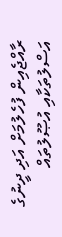ރާއްޖެއިން ފުހެލުމަށް އަދި ދީނުގެ އަސްލުތަކާއި އުޞޫލުތައް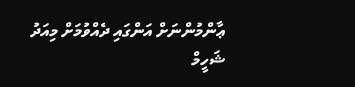ޢާންމުންނަށް އަންގައި ދެއްވުމަށް މިއަދު ޝަހީމް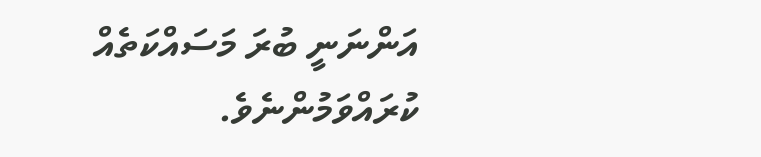އަންނަނީ ބުރަ މަސައްކަތެއް ކުރައްވަމުންނެވެ.